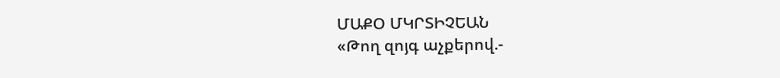ՄԱՔՕ ՄԿՐՏԻՉԵԱՆ
«Թող զոյգ աչքերով.-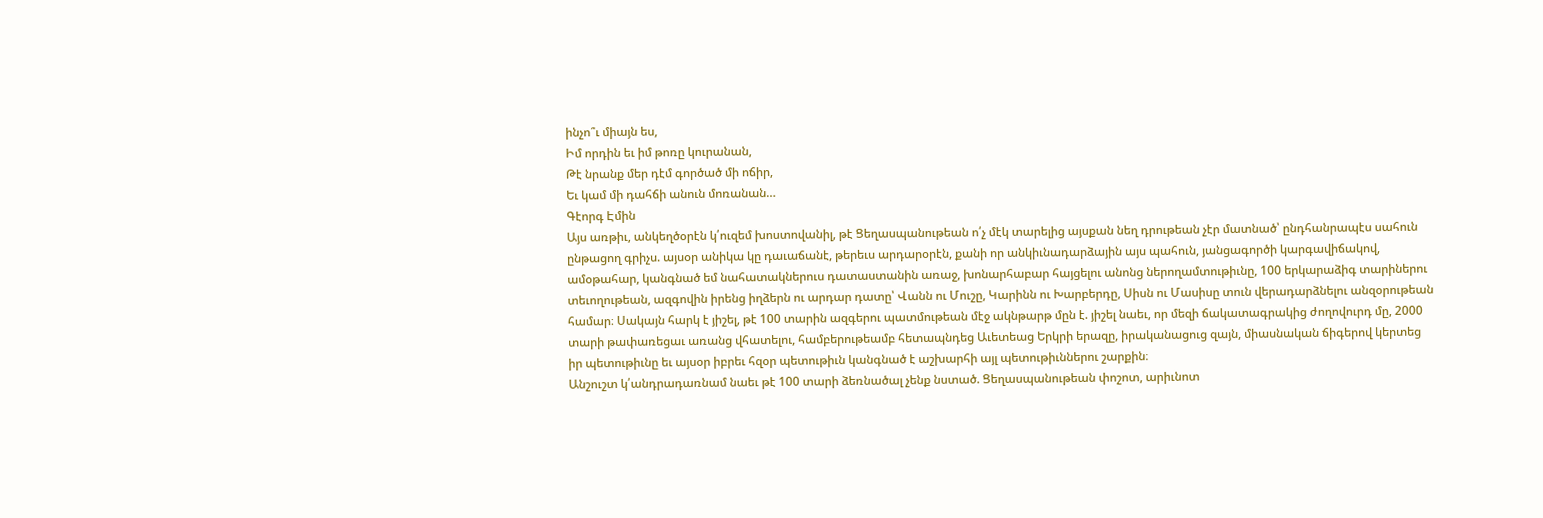ինչո՞ւ միայն ես,
Իմ որդին եւ իմ թոռը կուրանան,
Թէ նրանք մեր դէմ գործած մի ոճիր,
Եւ կամ մի դահճի անուն մոռանան…
Գէորգ Էմին
Այս առթիւ, անկեղծօրէն կ՛ուզեմ խոստովանիլ, թէ Ցեղասպանութեան ո՛չ մէկ տարելից այսքան նեղ դրութեան չէր մատնած՝ ընդհանրապէս սահուն ընթացող գրիչս. այսօր անիկա կը դաւաճանէ, թերեւս արդարօրէն, քանի որ անկիւնադարձային այս պահուն, յանցագործի կարգավիճակով, ամօթահար, կանգնած եմ նահատակներուս դատաստանին առաջ, խոնարհաբար հայցելու անոնց ներողամտութիւնը, 100 երկարաձիգ տարիներու տեւողութեան, ազգովին իրենց իղձերն ու արդար դատը՝ Վանն ու Մուշը, Կարինն ու Խարբերդը, Սիսն ու Մասիսը տուն վերադարձնելու անզօրութեան համար։ Սակայն հարկ է յիշել, թէ 100 տարին ազգերու պատմութեան մէջ ակնթարթ մըն է. յիշել նաեւ, որ մեզի ճակատագրակից ժողովուրդ մը, 2000 տարի թափառեցաւ առանց վհատելու, համբերութեամբ հետապնդեց Աւետեաց Երկրի երազը, իրականացուց զայն, միասնական ճիգերով կերտեց իր պետութիւնը եւ այսօր իբրեւ հզօր պետութիւն կանգնած է աշխարհի այլ պետութիւններու շարքին։
Անշուշտ կ՛անդրադառնամ նաեւ թէ 100 տարի ձեռնածալ չենք նստած. Ցեղասպանութեան փոշոտ, արիւնոտ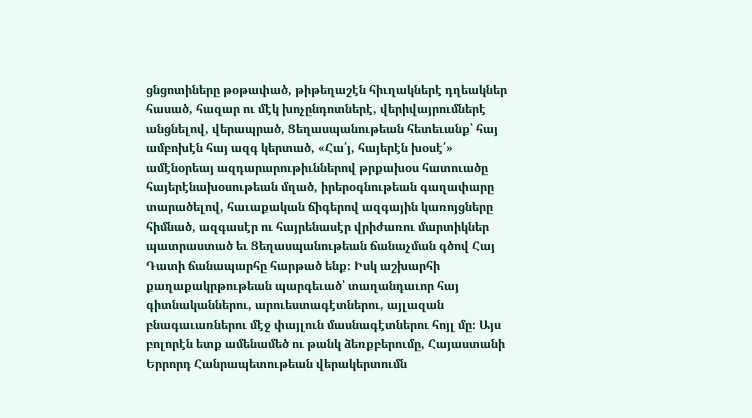ցնցոտիները թօթափած, թիթեղաշէն հիւղակներէ դղեակներ հասած, հազար ու մէկ խոչընդոտներէ, վերիվայրումներէ անցնելով, վերապրած, Ցեղասպանութեան հետեւանք՝ հայ ամբոխէն հայ ազգ կերտած, «Հա՛յ, հայերէն խօսէ՛» ամէնօրեայ ազդարարութիւններով թրքախօս հատուածը հայերէնախօսութեան մղած, իրերօգնութեան գաղափարը տարածելով, հաւաքական ճիգերով ազգային կառոյցները հիմնած, ազգասէր ու հայրենասէր վրիժառու մարտիկներ պատրաստած եւ Ցեղասպանութեան ճանաչման գծով Հայ Դատի ճանապարհը հարթած ենք։ Իսկ աշխարհի քաղաքակրթութեան պարգեւած՝ տաղանդաւոր հայ գիտնականներու, արուեստագէտներու, այլազան բնագաւառներու մէջ փայլուն մասնագէտներու հոյլ մը։ Այս բոլորէն ետք ամենամեծ ու թանկ ձեռքբերումը, Հայաստանի Երրորդ Հանրապետութեան վերակերտումն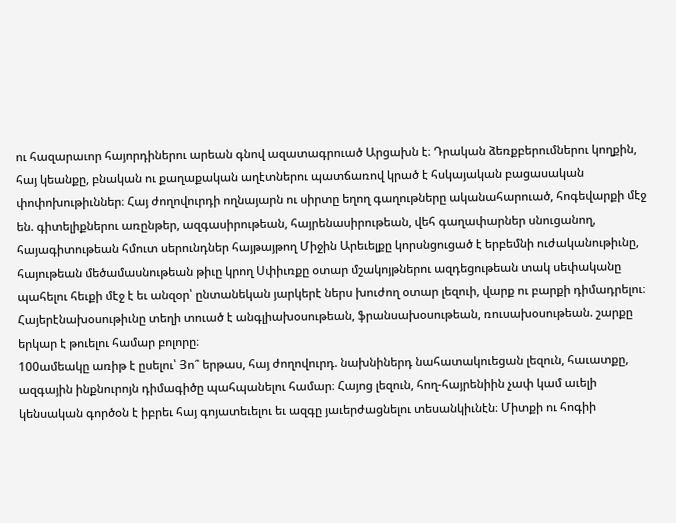ու հազարաւոր հայորդիներու արեան գնով ազատագրուած Արցախն է։ Դրական ձեռքբերումներու կողքին, հայ կեանքը, բնական ու քաղաքական աղէտներու պատճառով կրած է հսկայական բացասական փոփոխութիւններ։ Հայ ժողովուրդի ողնայարն ու սիրտը եղող գաղութները ականահարուած, հոգեվարքի մէջ են. գիտելիքներու առընթեր, ազգասիրութեան, հայրենասիրութեան, վեհ գաղափարներ սնուցանող, հայագիտութեան հմուտ սերունդներ հայթայթող Միջին Արեւելքը կորսնցուցած է երբեմնի ուժականութիւնը, հայութեան մեծամասնութեան թիւը կրող Սփիւռքը օտար մշակոյթներու ազդեցութեան տակ սեփականը պահելու հեւքի մէջ է եւ անզօր՝ ընտանեկան յարկերէ ներս խուժող օտար լեզուի, վարք ու բարքի դիմադրելու։ Հայերէնախօսութիւնը տեղի տուած է անգլիախօսութեան, ֆրանսախօսութեան, ռուսախօսութեան. շարքը երկար է թուելու համար բոլորը։
100ամեակը առիթ է ըսելու՝ Յո՞ երթաս, հայ ժողովուրդ. նախնիներդ նահատակուեցան լեզուն, հաւատքը, ազգային ինքնուրոյն դիմագիծը պահպանելու համար։ Հայոց լեզուն, հող-հայրենիին չափ կամ աւելի կենսական գործօն է իբրեւ հայ գոյատեւելու եւ ազգը յաւերժացնելու տեսանկիւնէն։ Միտքի ու հոգիի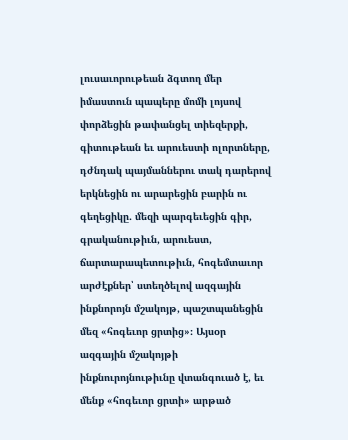լուսաւորութեան ձգտող մեր իմաստուն պապերը մոմի լոյսով փորձեցին թափանցել տիեզերքի, գիտութեան եւ արուեստի ոլորտները, դժնդակ պայմաններու տակ դարերով երկնեցին ու արարեցին բարին ու գեղեցիկը. մեզի պարգեւեցին գիր, գրականութիւն, արուեստ, ճարտարապետութիւն, հոգեմտաւոր արժէքներ՝ ստեղծելով ազգային ինքնորոյն մշակոյթ, պաշտպանեցին մեզ «հոգեւոր ցրտից»։ Այսօր ազգային մշակոյթի ինքնուրոյնութիւնը վտանգուած է, եւ մենք «հոգեւոր ցրտի» արթած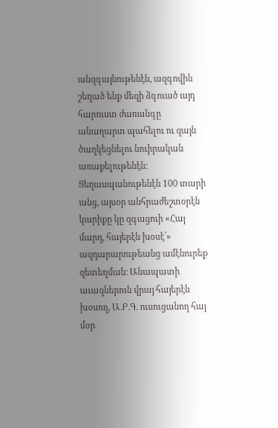անզգայնութենէն, ազգովին շեղած ենք մեզի ձգուած այդ հարուստ ժառանգը անաղարտ պահելու ու զայն ծաղկեցնելու նուիրական առաքելութենէն։
Ցեղասպանութենէն 100 տարի անց, այսօր անհրաժեշտօրէն կարիքը կը զգացուի «Հայ մարդ, հայերէն խօսէ՛» ազդարարութեանց ամէնուրեք զետեղման։ Անապատի աւազներուն վրայ հայերէն խօսող, Ա.Բ.Գ. ուսուցանող հայ մօր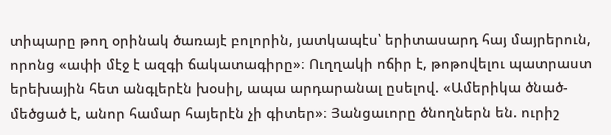տիպարը թող օրինակ ծառայէ բոլորին, յատկապէս՝ երիտասարդ հայ մայրերուն, որոնց «ափի մէջ է ազգի ճակատագիրը»։ Ուղղակի ոճիր է, թոթովելու պատրաստ երեխային հետ անգլերէն խօսիլ, ապա արդարանալ ըսելով. «Ամերիկա ծնած-մեծցած է, անոր համար հայերէն չի գիտեր»։ Յանցաւորը ծնողներն են. ուրիշ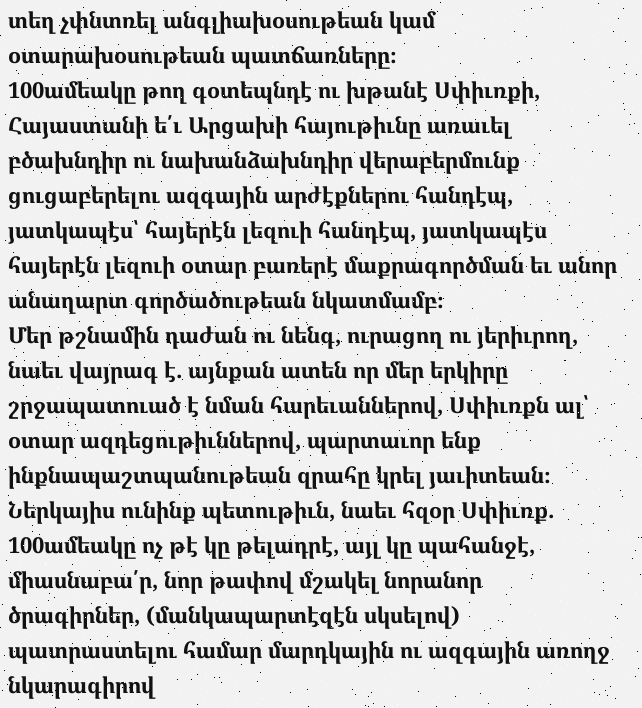տեղ չփնտռել անգլիախօսութեան կամ օտարախօսութեան պատճառները։
100ամեակը թող գօտեպնդէ ու խթանէ Սփիւռքի, Հայաստանի ե՛ւ Արցախի հայութիւնը առաւել բծախնդիր ու նախանձախնդիր վերաբերմունք ցուցաբերելու ազգային արժէքներու հանդէպ, յատկապէս՝ հայերէն լեզուի հանդէպ, յատկապէս հայերէն լեզուի օտար բառերէ մաքրագործման եւ անոր անաղարտ գործածութեան նկատմամբ։
Մեր թշնամին դաժան ու նենգ, ուրացող ու յերիւրող, նաեւ վայրագ է. այնքան ատեն որ մեր երկիրը շրջապատուած է նման հարեւաններով, Սփիւռքն ալ՝ օտար ազդեցութիւններով, պարտաւոր ենք ինքնապաշտպանութեան զրահը կրել յաւիտեան։ Ներկայիս ունինք պետութիւն, նաեւ հզօր Սփիւռք. 100ամեակը ոչ թէ կը թելադրէ, այլ կը պահանջէ, միասնաբա՛ր, նոր թափով մշակել նորանոր ծրագիրներ, (մանկապարտէզէն սկսելով) պատրաստելու համար մարդկային ու ազգային առողջ նկարագիրով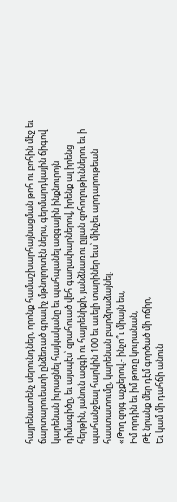հայրենատենչ սերունդներ, որոնք համաշխարհայնացման թոհ ու բոհին մէջ եւ ճարտարուեստի ընձեռած գրաւիչ մթնոլորտէն ներս, գերմարդկային ճիգով կարենան իւրացնել հայկականը եւ պահպանել ազգային ինքնուրոյն դիմագիծը, եւ այսպէս՝ զրահուած վեհ գաղափարներով, իրենք ալ իրենց հերթին, յանուն ազգի ու հայրենիքի, յանձնառու ըլլան զոհողութիւններու եւ ի պահանջեալ հարկին 100 եւ աւելի տարիներ եւս՝ մինչեւ արդարութեան հաստատումը, կարենան բարձրաձայնել.
«Թող զոյգ աչքերով.- ինչո՞ւ միայն ես,
Իմ որդին եւ իմ թոռը կուրանան,
Թէ նրանք մեր դէմ գործած մի ոճիր,
Եւ կամ մի դահճի անուն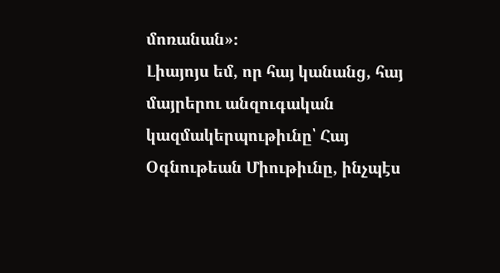մոռանան»։
Լիայոյս եմ, որ հայ կանանց, հայ մայրերու անզուգական կազմակերպութիւնը՝ Հայ Օգնութեան Միութիւնը, ինչպէս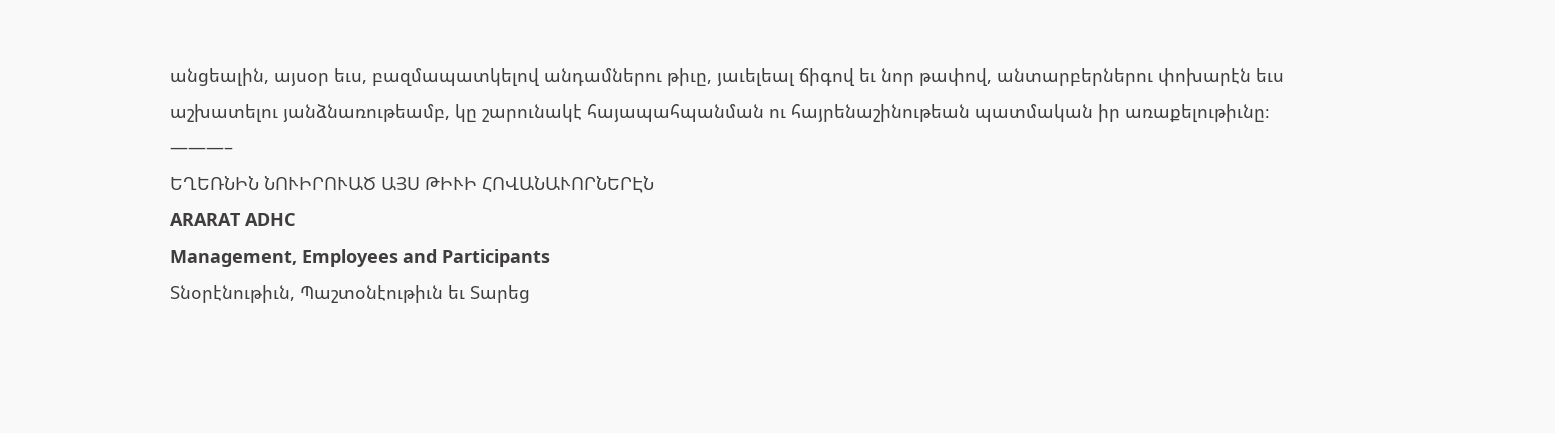անցեալին, այսօր եւս, բազմապատկելով անդամներու թիւը, յաւելեալ ճիգով եւ նոր թափով, անտարբերներու փոխարէն եւս աշխատելու յանձնառութեամբ, կը շարունակէ հայապահպանման ու հայրենաշինութեան պատմական իր առաքելութիւնը։
———–
ԵՂԵՌՆԻՆ ՆՈՒԻՐՈՒԱԾ ԱՅՍ ԹԻՒԻ ՀՈՎԱՆԱՒՈՐՆԵՐԷՆ
ARARAT ADHC
Management, Employees and Participants
Տնօրէնութիւն, Պաշտօնէութիւն եւ Տարեց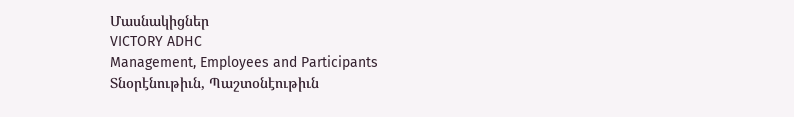Մասնակիցներ
VICTORY ADHC
Management, Employees and Participants
Տնօրէնութիւն, Պաշտօնէութիւն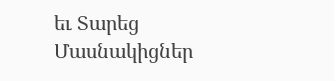եւ Տարեց Մասնակիցներ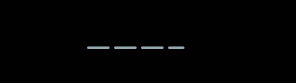———–